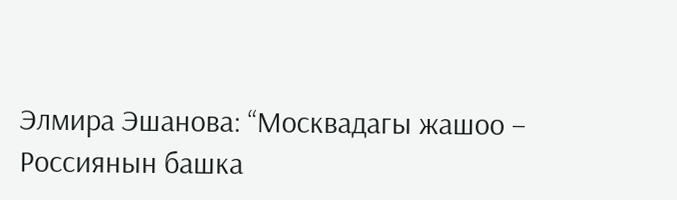Элмира Эшанова: “Москвадагы жашоо – Россиянын башка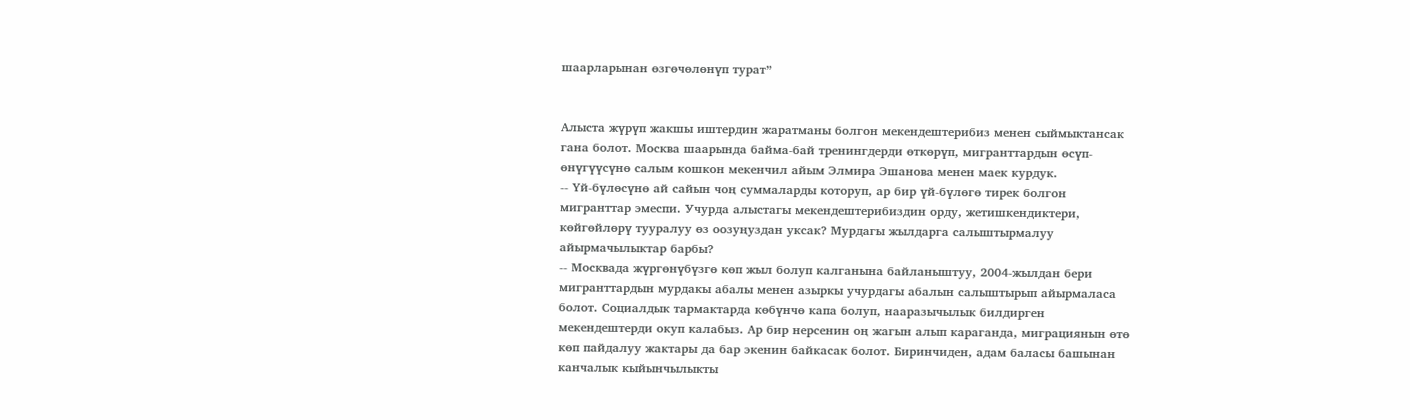шаарларынан өзгөчөлөнүп турат”


Алыста жүрүп жакшы иштердин жаратманы болгон мекендештерибиз менен сыймыктансак гана болот. Москва шаарында байма-бай тренингдерди өткөрүп, мигранттардын өсүп-өнүгүүсүнө салым кошкон мекенчил айым Элмира Эшанова менен маек курдук.
-- Үй-бүлөсүнө ай сайын чоң суммаларды которуп, ар бир үй-бүлөгө тирек болгон мигранттар эмеспи. Учурда алыстагы мекендештерибиздин орду, жетишкендиктери, көйгөйлөрү тууралуу өз оозуңуздан уксак? Мурдагы жылдарга салыштырмалуу айырмачылыктар барбы?
-- Москвада жүргөнүбүзгө көп жыл болуп калганына байланыштуу, 2004-жылдан бери мигранттардын мурдакы абалы менен азыркы учурдагы абалын салыштырып айырмаласа болот. Социалдык тармактарда көбүнчө капа болуп, нааразычылык билдирген мекендештерди окуп калабыз. Ар бир нерсенин оң жагын алып караганда, миграциянын өтө көп пайдалуу жактары да бар экенин байкасак болот. Биринчиден, адам баласы башынан канчалык кыйынчылыкты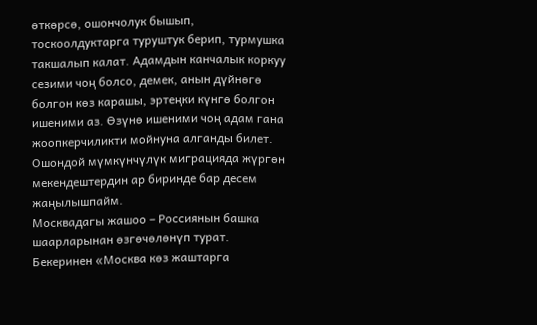өткөрсө, ошончолук бышып, тоскоолдуктарга туруштук берип, турмушка такшалып калат. Адамдын канчалык коркуу сезими чоң болсо, демек, анын дүйнөгө болгон көз карашы, эртеңки күнгө болгон ишеними аз. Өзүнө ишеними чоң адам гана жоопкерчиликти мойнуна алганды билет. Ошондой мүмкүнчүлүк миграцияда жүргөн мекендештердин ар биринде бар десем жаңылышпайм.
Москвадагы жашоо – Россиянын башка шаарларынан өзгөчөлөнүп турат. Бекеринен «Москва көз жаштарга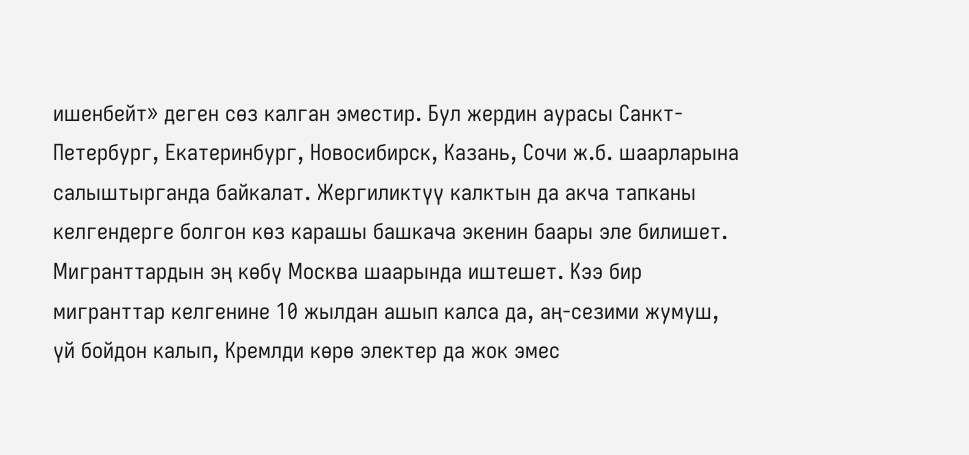ишенбейт» деген сөз калган эместир. Бул жердин аурасы Санкт-Петербург, Екатеринбург, Новосибирск, Казань, Сочи ж.б. шаарларына салыштырганда байкалат. Жергиликтүү калктын да акча тапканы келгендерге болгон көз карашы башкача экенин баары эле билишет. Мигранттардын эң көбү Москва шаарында иштешет. Кээ бир мигранттар келгенине 10 жылдан ашып калса да, аң-сезими жумуш, үй бойдон калып, Кремлди көрө электер да жок эмес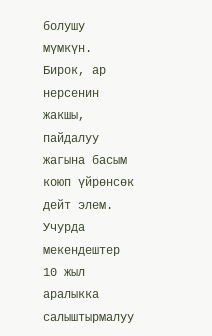болушу мүмкүн. Бирок, ар нерсенин жакшы, пайдалуу жагына басым коюп үйрөнсөк дейт элем.
Учурда мекендештер 10 жыл аралыкка салыштырмалуу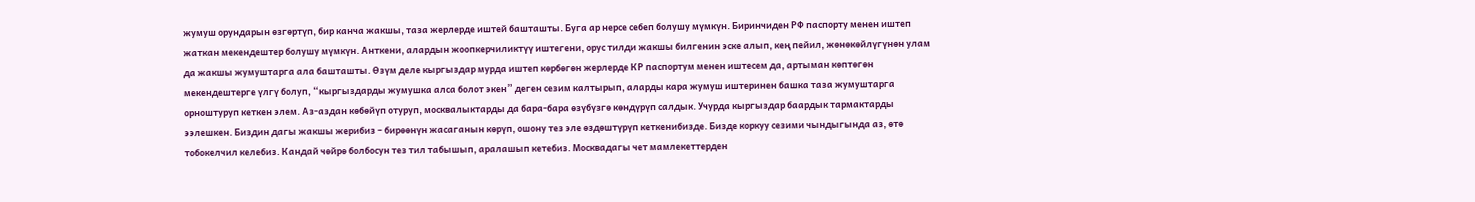жумуш орундарын өзгөртүп, бир канча жакшы, таза жерлерде иштей башташты. Буга ар нерсе себеп болушу мүмкүн. Биринчиден РФ паспорту менен иштеп жаткан мекендештер болушу мүмкүн. Анткени, алардын жоопкерчиликтүү иштегени, орус тилди жакшы билгенин эске алып, кең пейил, жөнөкөйлүгүнөн улам да жакшы жумуштарга ала башташты. Өзүм деле кыргыздар мурда иштеп көрбөгөн жерлерде КР паспортум менен иштесем да, артыман көптөгөн мекендештерге үлгү болуп, “кыргыздарды жумушка алса болот экен” деген сезим калтырып, аларды кара жумуш иштеринен башка таза жумуштарга орноштуруп кеткен элем. Аз-аздан көбөйүп отуруп, москвалыктарды да бара-бара өзүбүзгө көндүрүп салдык. Учурда кыргыздар баардык тармактарды ээлешкен. Биздин дагы жакшы жерибиз – бирөөнүн жасаганын көрүп, ошону тез эле өздөштүрүп кеткенибизде. Бизде коркуу сезими чындыгында аз, өтө тобокелчил келебиз. Кандай чөйрө болбосун тез тил табышып, аралашып кетебиз. Москвадагы чет мамлекеттерден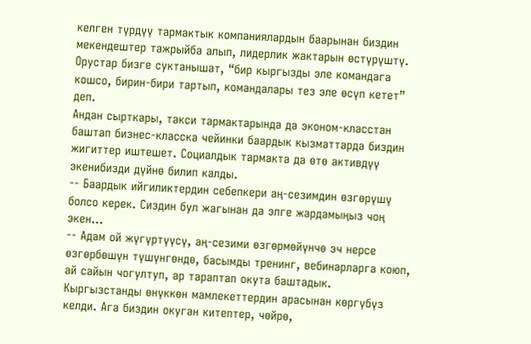келген түрдүү тармактык компаниялардын баарынан биздин мекендештер тажрыйба алып, лидерлик жактарын өстүрүштү. Орустар бизге суктанышат, “бир кыргызды эле командага кошсо, бирин-бири тартып, командалары тез эле өсүп кетет” деп.
Андан сырткары, такси тармактарында да эконом-класстан баштап бизнес-класска чейинки баардык кызматтарда биздин жигиттер иштешет. Социалдык тармакта да өтө активдүү экенибизди дүйнө билип калды.
-- Баардык ийгиликтердин себепкери аң-сезимдин өзгөрүшү болсо керек. Сиздин бул жагынан да элге жардамыңыз чоң экен...
-- Адам ой жүгүртүүсү, аң-сезими өзгөрмөйүнчө эч нерсе өзгөрбөшүн түшүнгөндө, басымды тренинг, вебинарларга коюп, ай сайын чогултуп, ар тараптап окута баштадык. Кыргызстанды өнүккөн мамлекеттердин арасынан көргүбүз келди. Ага биздин окуган китептер, чөйрө,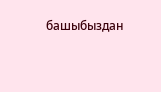башыбыздан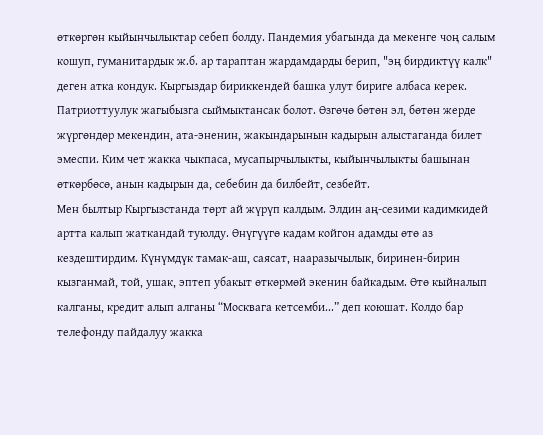өткөргөн кыйынчылыктар себеп болду. Пандемия убагында да мекенге чоң салым кошуп, гуманитардык ж.б. ар тараптан жардамдарды берип, "эң бирдиктүү калк" деген атка кондук. Кыргыздар бириккендей башка улут бириге албаса керек. Патриоттуулук жагыбызга сыймыктансак болот. Өзгөчө бөтөн эл, бөтөн жерде жүргөндөр мекендин, ата-эненин, жакындарынын кадырын алыстаганда билет эмеспи. Ким чет жакка чыкпаса, мусапырчылыкты, кыйынчылыкты башынан өткөрбөсө, анын кадырын да, себебин да билбейт, сезбейт.
Мен былтыр Кыргызстанда төрт ай жүрүп калдым. Элдин аң-сезими кадимкидей артта калып жаткандай туюлду. Өнүгүүгө кадам койгон адамды өтө аз кездештирдим. Күнүмдүк тамак-аш, саясат, нааразычылык, биринен-бирин кызганмай, той, ушак, эптеп убакыт өткөрмөй экенин байкадым. Өтө кыйналып калганы, кредит алып алганы “Москвага кетсемби...” деп коюшат. Колдо бар телефонду пайдалуу жакка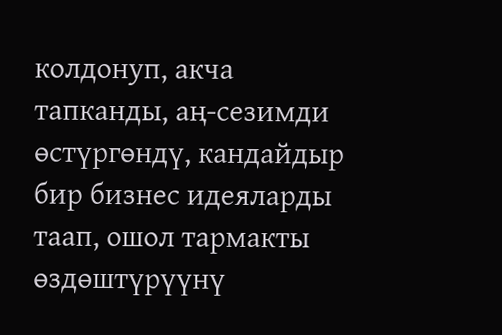колдонуп, акча тапканды, аң-сезимди өстүргөндү, кандайдыр бир бизнес идеяларды таап, ошол тармакты өздөштүрүүнү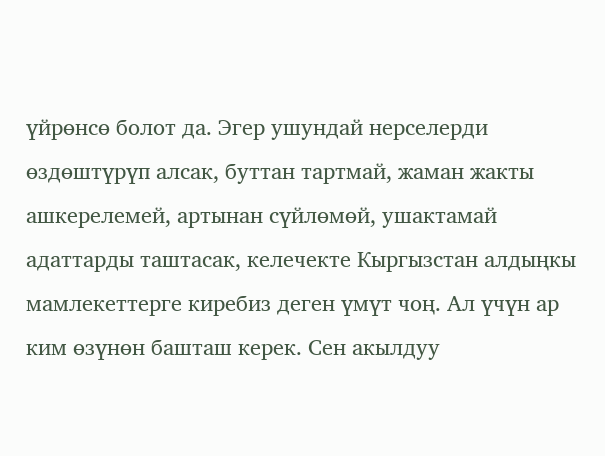үйрөнсө болот да. Эгер ушундай нерселерди өздөштүрүп алсак, буттан тартмай, жаман жакты ашкерелемей, артынан сүйлөмөй, ушактамай адаттарды таштасак, келечекте Кыргызстан алдыңкы мамлекеттерге киребиз деген үмүт чоң. Ал үчүн ар ким өзүнөн башташ керек. Сен акылдуу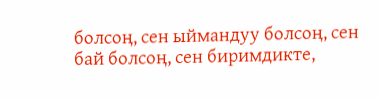болсоң, сен ыймандуу болсоң, сен бай болсоң, сен биримдикте,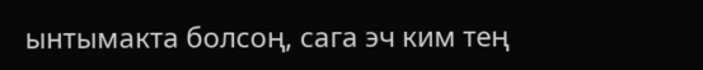ынтымакта болсоң, сага эч ким тең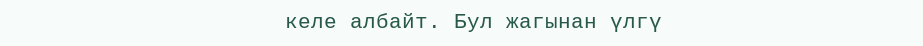келе албайт. Бул жагынан үлгү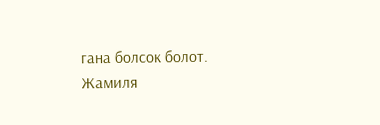гана болсок болот.
Жамиля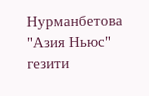Нурманбетова
"Азия Ньюс" гезити